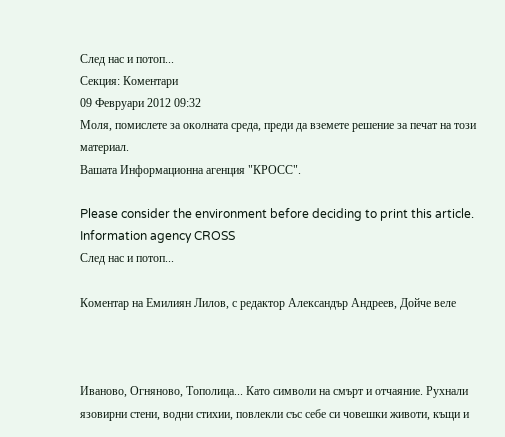След нас и потоп...
Секция: Коментари
09 Февруари 2012 09:32
Моля, помислете за околната среда, преди да вземете решение за печат на този материал.
Вашата Информационна агенция "КРОСС".

Please consider the environment before deciding to print this article.
Information agency CROSS
След нас и потоп...

Коментар на Емилиян Лилов, с редактор Александър Андреев, Дойче веле



Иваново, Огняново, Тополица... Като символи на смърт и отчаяние. Рухнали язовирни стени, водни стихии, повлекли със себе си човешки животи, къщи и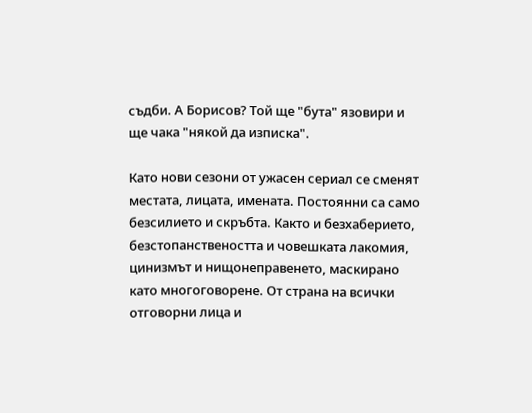съдби. А Борисов? Той ще "бута" язовири и ще чака "някой да изписка".

Като нови сезони от ужасен сериал се сменят местата, лицата, имената. Постоянни са само безсилието и скръбта. Както и безхаберието, безстопанствеността и човешката лакомия, цинизмът и нищонеправенето, маскирано като многоговорене. От страна на всички отговорни лица и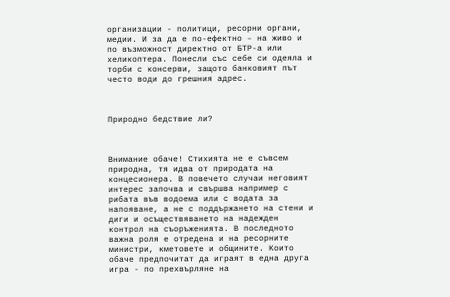организации - политици, ресорни органи, медии. И за да е по-ефектно – на живо и по възможност директно от БТР-а или хеликоптера. Понесли със себе си одеяла и торби с консерви, защото банковият път често води до грешния адрес.



Природно бедствие ли?



Внимание обаче! Стихията не е съвсем природна, тя идва от природата на концесионера. В повечето случаи неговият интерес започва и свършва например с рибата във водоема или с водата за напояване, а не с поддържането на стени и диги и осъществяването на надежден контрол на съоръженията. В последното важна роля е отредена и на ресорните министри, кметовете и общините. Които обаче предпочитат да играят в една друга игра - по прехвърляне на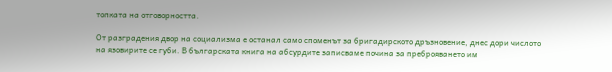топката на отговорността.

От разградения двор на социализма е останал само споменът за бригадирското дръзновение, днес дори числото на язовирите се губи. В българската книга на абсурдите записваме почина за преброяването им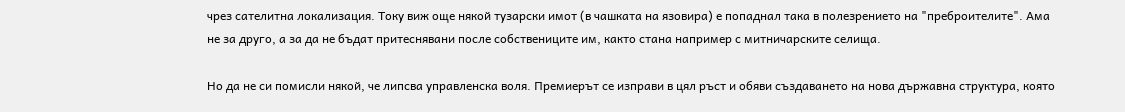чрез сателитна локализация. Току виж още някой тузарски имот (в чашката на язовира) е попаднал така в полезрението на "преброителите". Ама не за друго, а за да не бъдат притеснявани после собствениците им, както стана например с митничарските селища.

Но да не си помисли някой, че липсва управленска воля. Премиерът се изправи в цял ръст и обяви създаването на нова държавна структура, която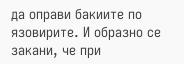да оправи бакиите по язовирите. И образно се закани, че при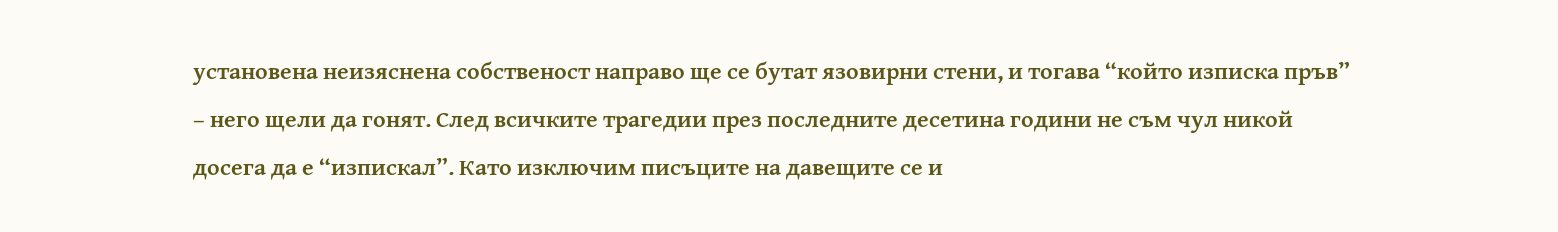установена неизяснена собственост направо ще се бутат язовирни стени, и тогава “който изписка пръв” – него щели да гонят. След всичките трагедии през последните десетина години не съм чул никой досега да е “изпискал”. Като изключим писъците на давещите се и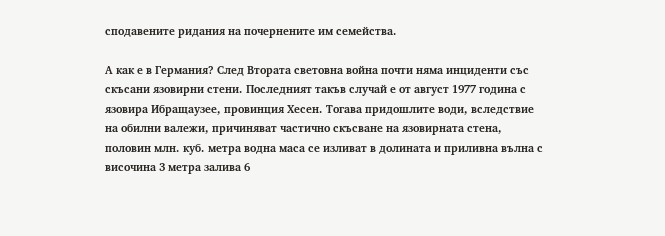сподавените ридания на почернените им семейства.

А как е в Германия? След Втората световна война почти няма инциденти със скъсани язовирни стени. Последният такъв случай е от август 1977 година с язовира Ибращаузее, провинция Хесен. Тогава придошлите води, вследствие на обилни валежи, причиняват частично скъсване на язовирната стена, половин млн. куб. метра водна маса се изливат в долината и приливна вълна с височина 3 метра залива 6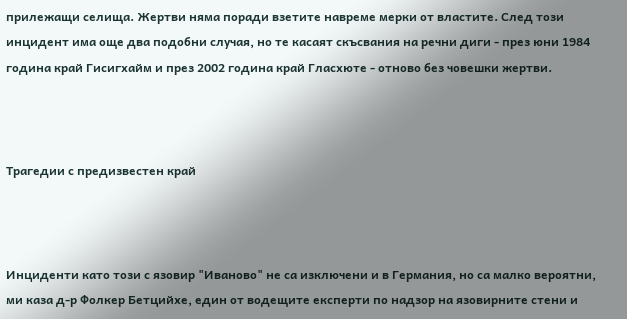прилежащи селища. Жертви няма поради взетите навреме мерки от властите. След този инцидент има още два подобни случая, но те касаят скъсвания на речни диги - през юни 1984 година край Гисигхайм и през 2002 година край Гласхюте - отново без човешки жертви.



Трагедии с предизвестен край



Инциденти като този с язовир "Иваново" не са изключени и в Германия, но са малко вероятни, ми каза д-р Фолкер Бетцийхе, един от водещите експерти по надзор на язовирните стени и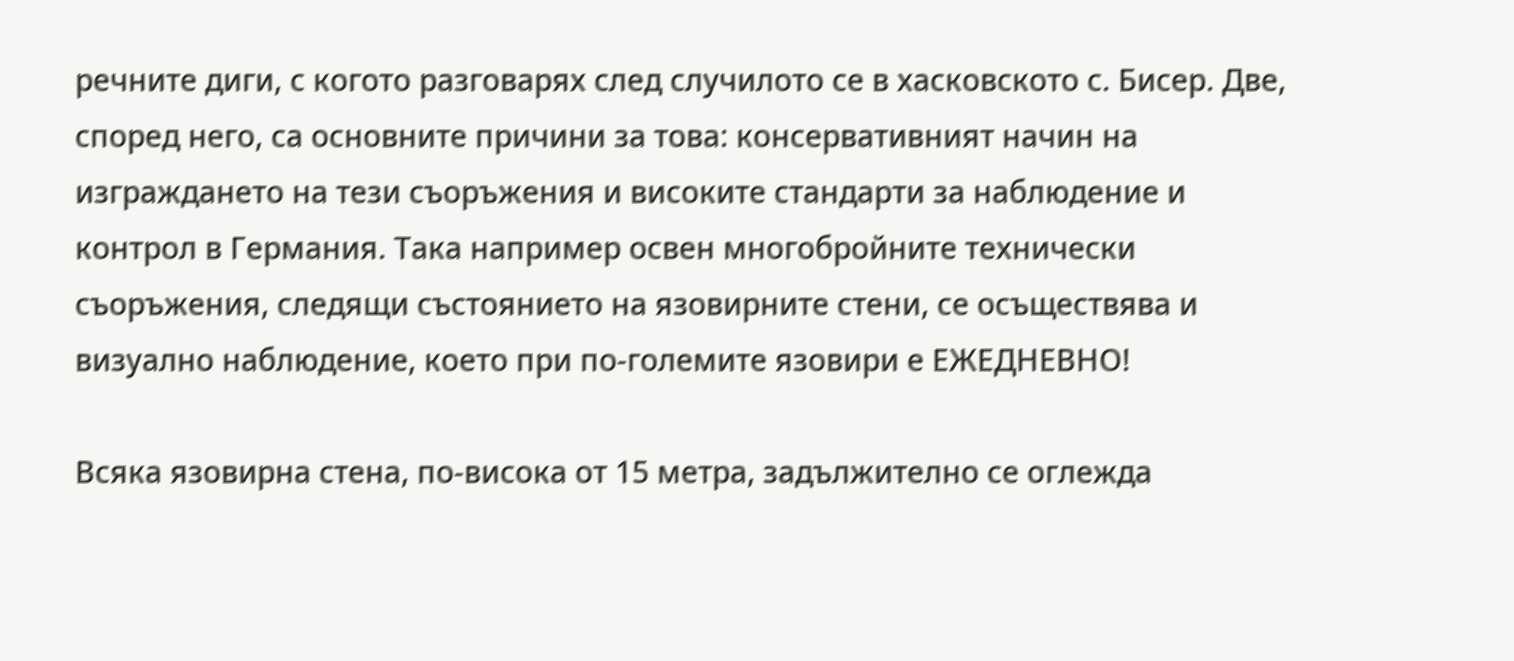речните диги, с когото разговарях след случилото се в хасковското с. Бисер. Две, според него, са основните причини за това: консервативният начин на изграждането на тези съоръжения и високите стандарти за наблюдение и контрол в Германия. Така например освен многобройните технически съоръжения, следящи състоянието на язовирните стени, се осъществява и визуално наблюдение, което при по-големите язовири е ЕЖЕДНЕВНО!

Всяка язовирна стена, по-висока от 15 метра, задължително се оглежда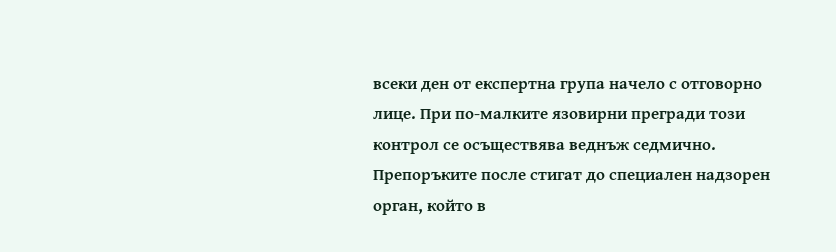всеки ден от експертна група начело с отговорно лице. При по-малките язовирни прегради този контрол се осъществява веднъж седмично. Препоръките после стигат до специален надзорен орган, който в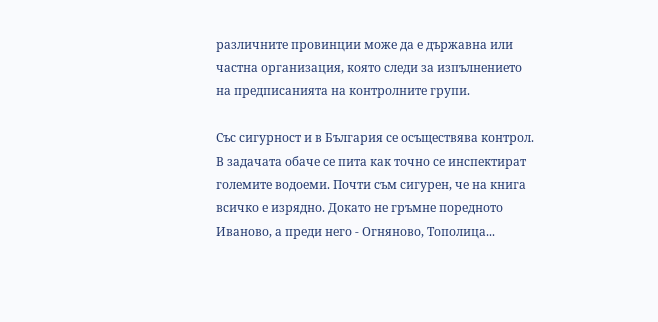различните провинции може да е държавна или частна организация, която следи за изпълнението на предписанията на контролните групи.

Със сигурност и в България се осъществява контрол. В задачата обаче се пита как точно се инспектират големите водоеми. Почти съм сигурен, че на книга всичко е изрядно. Докато не гръмне поредното Иваново, а преди него - Огняново, Тополица...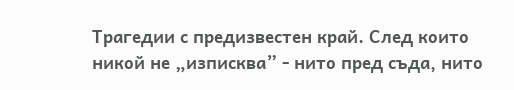Трагедии с предизвестен край. След които никой не „изписква” - нито пред съда, нито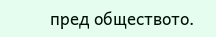пред обществото.